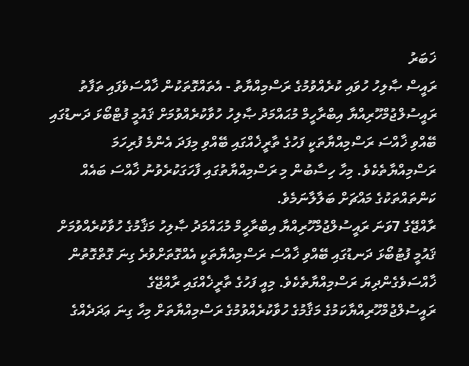ޚަބަރު
ރައީސް ޞާލިހު ހުވައި ކުރެއްވުމުގެ ރަސްމިއްޔާތު - އެތައްގޮތަކުން ޚާއްސަވެފައި ތަފާތު
ރައީސުލްޖުމްހޫރިއްޔާ އިބްރާހީމް މުޙައްމަދު ޞާލިހު ހުވާކުރެއްވުމަށް ޤައުމީ ފުޓްބޯޅަ ދަނޑުގައި ބޭއްވި ޚާއްސަ ރަސްމިއްޔާތަކީ ފަހުގެ ތާރީޚެއްގައި ބޭއްވި މިފަދަ އެންމެ ފުރިހަމަ ރަސްމިއްޔާތެކެވެ. މިހާ ހިސާބުން މި ރަސްމިއްޔާތުގައި ފާހަގަކުރެވުނު ޚާއްސަ ބައެއް ކަންތައްތަކުގެ މައްޗަށް ބަލާލާނަމެވެ.
ރާއްޖޭގެ 7ވަނަ ރައީސުލްޖުމްހޫރިއްޔާ އިބްރާހީމް މުޙައްމަދު ޞާލިހު މަޤާމުގެ ހުވާކުރެއްވުމަށް ޤައުމީ ފުޓުބޯޅަ ދަނޑުގައި ބޭއްވި ޚާއްސަ ރަސްމިއްޔާތަކީ އެއްގޮތަށްވުރެ ގިނަ ގޮތްގޮތުން ޚާއްސަވެގެންދިޔަ ރަސްމިއްޔާތެކެވެ. މިއީ ފަހުގެ ތާރީޚެއްގައި ރާއްޖޭގެ ރައީސުލްޖުމްހޫރިއްޔާކަމުގެ މަޤާމުގެ ހުވާކުރެއްވުމުގެ ރަސްމިއްޔާތަށް މިހާ ގިނަ ޢަދަދެއްގެ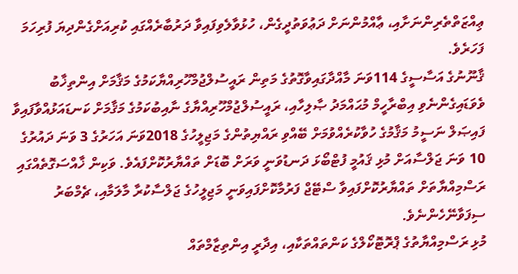ޢިއްޒަތްތެރިންނަށާއި، ޢާއްމުންނަށް ދަޢުވަތުދީގެން، ހުޅުވާލެވިފައިވާ ދަރުބާރެއްގައި ކުރިއަށްގެންދިޔަ ފުރިހަމަ ފަހަރެވެ.
ޤާނޫނުގެ އަސާސީގެ 114ވަނަ މާއްދާގައިވާގޮތުގެ މަތިން ރައީސުލްޖުމްހޫރިއްޔާކަމުގެ މަޤާމަށް އިންތިޚާބު ވެވަޑައިގެންނެވި އިބްރާހީމް މުޙައްމަދު ޞާލިހާއި، ރައީސުލްޖުމްހޫރިއްޔާގެ ނާއިބުކަމުގެ މަޤާމަށް ކަނޑައަޅުއްވާފައިވާ ފައިޞަލް ނަސީމު މަޤާމުގެ ހުވާކުރެއްވުމަށް ބޭއްވި ރައްޔިތުންގެ މަޖިލީހުގެ 2018ވަނަ އަހަރުގެ 3 ވަނަ ދައުރުގެ 10 ވަނަ ޖަލްސާއަށް މުޅި ޤައުމީ ފުޓްބޯޅަ ދަނޑުވަނީ ވަރަށް ބޮޑަށް ތައްޔާރުކޮށްފައެވެ. ވަކިން ޚާއްސަގޮތެއްގައި ރަސްމިއްޔާތަށް ތައްޔާރުކޮށްފައިވާ ސްޓޭޖް ފަރުމާކޮށްފައިވަނީ މަޖިލީހުގެ ޖަލްސާކުރާ މާލަމާއި، ޗެމްބަރު ސިފަވާނޭހެންނެވެ.
މުޅި ރަސްމިއްޔާތުގެ ޕްރޮޓޮކޯލްގެ ކަންތައްތަކާއި، އިދާރީ އިންތިޒާމްތައް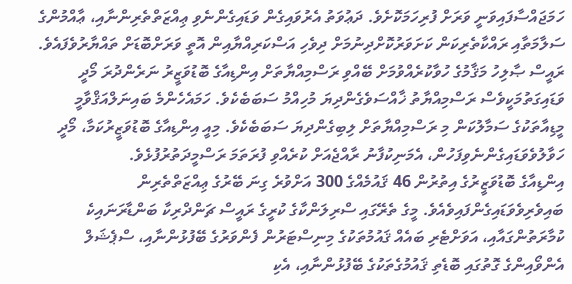ހަމަޖައްސާފައިވަނީ ވަރަށް ފުރިހަމަކޮށެވެ. ދަޢުވަތު އެރުވައިގެން ވަޑައިގެންނެވި ޢިއްޒަތްތެރިންނާއި، ޢާއްމުންގެ ސަލާމަތާއި ރައްކާތެރިކަން ކަށަވަރުކޮށްދިނުމަށް ދިވެހި އަސްކަރިއްޔާއިން އޮތީ ވަރަށްބޮޑަށް ތައްޔާރުވެފައެވެ.
ރައީސް ޞާލިހު މަޤާމުގެ ހުވާކުރެއްވުމަށް ބޭއްވި ރަސްމިއްޔާތަށް އިންޑިއާގެ ބޮޑުވަޒީރު ނަރެންދުރަ މޯދީ ވަޑައިގަތުމަކީވެސް ރަސްމިއްޔާތު ޚާއްސަވެގެންދިޔަ މުހިއްމު ސަބަބެކެވެ. ހަމައެހެންމެ ބައިނަލްއަޤްވާމީ މީޑިއާތަކުގެ ސަމާލުކަން މި ރަސްމިއްޔާތަށް ލިބިގެންދިޔަ ސަބަބެކެވެ. މިއީ އިންޑިއާގެ ބޮޑުވަޒީރުކަމާ، މޯދީ ހަވާލުވެވަޑައިގެންނެވިފަހުން، އެމަނިކުފާނު ރާއްޖެއަށް ކުރެއްވި ފުރަތަމަ ރަސްމީދަތުރުފުޅެވެ.
އިންޑިއާގެ ބޮޑުވަޒީރުގެ އިތުރުން 46 ޤައުމެއްގެ 300 އަށްވުރެ ގިނަ ބޭރުގެ ޢިއްޒަތްތެރިން ބައިވެރިވެވަޑައިގެންފައިވެއެވެ. މީގެ ތެރޭގައި ސްރިލަންކާގެ ކުރީގެ ރައީސް ޗަންދްރިކާ ބަންޑާރަނައިކެ ކުމާރަތުންގައާއި، އަވަށްޓެރި ބައެއް ޤައުމުތަކުގެ މިނިސްޓަރުން ފެންވަރުގެ ބޭފުޅުންނާއި، ސްޕެޝަލް އެންވޯއިންގެ ގޮތުގައި ބޮޑެތި ޤައުމުގެތަކުގެ ބޭފުޅުންނާއި، އެކި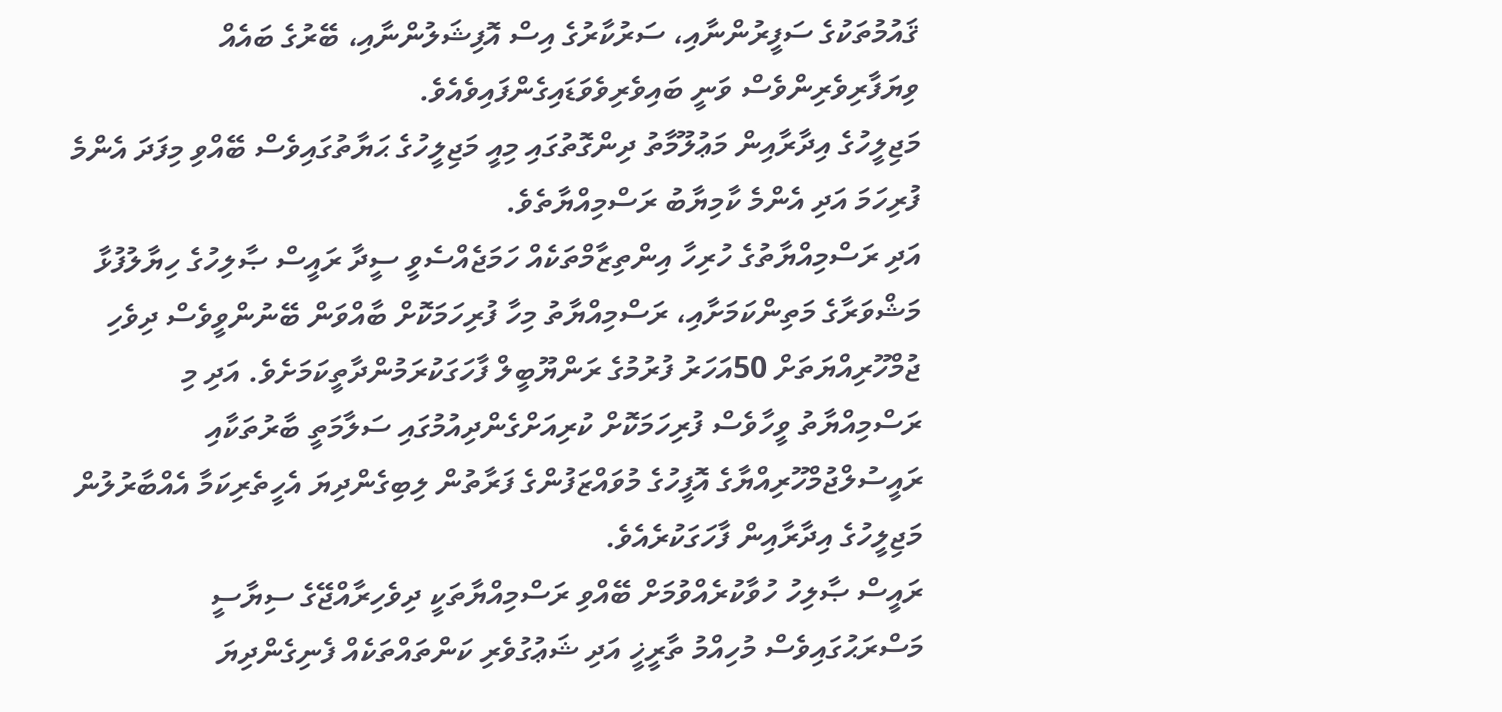ޤައުމުތަކުގެ ސަފީރުންނާއި، ސަރުކާރުގެ އިސް އޮފިޝަލުންނާއި، ބޭރުގެ ބައެއް ވިޔަފާރިވެރިންވެސް ވަނީ ބައިވެރިވެވަޑައިގެންފައިވެއެވެ.
މަޖިލީހުގެ އިދާރާއިން މަޢުލޫމާތު ދިންގޮތުގައި މިއީ މަޖިލީހުގެ ޙަޔާތުގައިވެސް ބޭއްވި މިފަދަ އެންމެ ފުރިހަމަ އަދި އެންމެ ކާމިޔާބު ރަސްމިއްޔާތެވެ.
އަދި ރަސްމިއްޔާތުގެ ހުރިހާ އިންތިޒާމްތަކެއް ހަމަޖެއްސެވީ ސީދާ ރައީސް ޞާލިހުގެ ހިޔާލުފުޅާ މަޝްވަރާގެ މަތިންކަމަށާއި، ރަސްމިއްޔާތު މިހާ ފުރިހަމަކޮށް ބާއްވަން ބޭނުންވީވެސް ދިވެހި ޖުމްހޫރިއްޔަތަށް 50އަހަރު ފުރުމުގެ ރަންޔޫބީލް ފާހަގަކުރަމުންދާތީކަމަށެވެ. އަދި މި ރަސްމިއްޔާތު ވީހާވެސް ފުރިހަމަކޮށް ކުރިއަށްގެންދިއުމުގައި ސަލާމަތީ ބާރުތަކާއި ރައީސުލްޖުމްހޫރިއްޔާގެ އޮފީހުގެ މުވައްޒަފުންގެ ފަރާތުން ލިބިގެންދިޔަ އެހީތެރިކަމާ އެއްބާރުލުން މަޖިލީހުގެ އިދާރާއިން ފާހަގަކުރެއެވެ.
ރައީސް ޞާލިހު ހުވާކުރެއްވުމަށް ބޭއްވި ރަސްމިއްޔާތަކީ ދިވެހިރާއްޖޭގެ ސިޔާސީ މަސްރަޙުގައިވެސް މުހިއްމު ތާރީޚީ އަދި ޝަޢުގުވެރި ކަންތައްތަކެއް ފެނިގެންދިޔަ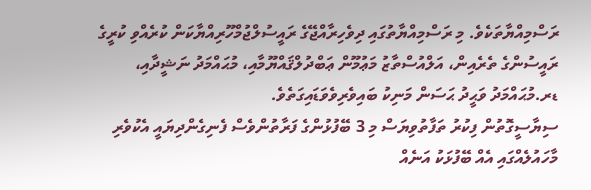ރަސްމިއްޔާތަކެވެ. މި ރަސްމިއްޔާތުގައި ދިވެހިރާއްޖޭގެ ރައީސުލްޖުމްހޫރިއްޔާކަން ކުރެއްވި ކުރީގެ ރައީސުންގެ ތެރެއިން، އަލްއުސްތާޒު މަޢުމޫން ޢަބްދުލްޤައްޔޫމާއި، މުޙައްމަދު ނަޝީދާއި، ޑރ.މުޙައްމަދު ވަޙީދު ޙަސަން މަނިކު ބައިވެރިވެވަޑައިގަތެވެ.
ސިޔާސީގޮތުން ފިކުރު ތަފާތުވިޔަސް މި 3 ބޭފުޅުންގެ ފަރާތުންވެސް ފެނިގެންދިޔައީ އެކުވެރި މާހައުލެއްގައި އެއް ބޭފުޅަކު އަނެއް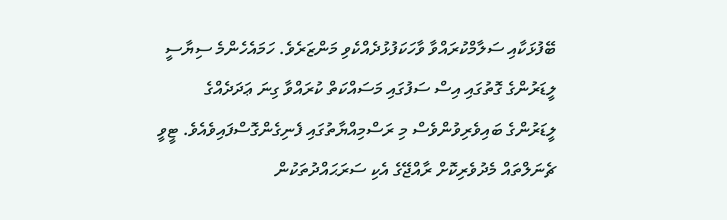ބޭފުޅަކާއި ސަލާމްކުރައްވާ ވާހަކަފުޅުދެއްކެވި މަންޒަރެވެ. ހަމައެހެންމެ ސިޔާސީ ލީޑަރުންގެ ގޮތުގައި އިސް ސަފުގައި މަސައްކަތް ކުރައްވާ ގިނަ ޢަދަދެއްގެ ލީޑަރުންގެ ބައިވެރިވުންވެސް މި ރަސްމިއްޔާތުގައި ފެނިގެންގޮސްފައިވެއެވެ. ޓީވީ ޗެނަލްތައް މެދުވެރިކޮށް ރާއްޖޭގެ އެކި ސަރަޙައްދުތަކުން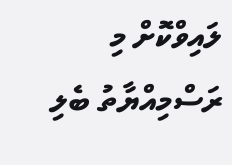ލައިވްކޮށް މި ރަސްމިއްޔާތު ބެލި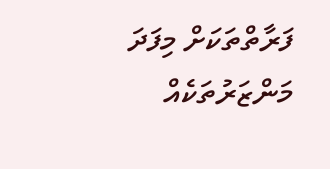ފަރާތްތަކަށް މިފަދަ މަންޒަރުތަކެއް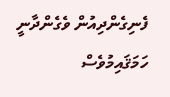ފެނިގެންދިއުން ވެގެންދާނީ ހަމަޤައިމުވެސް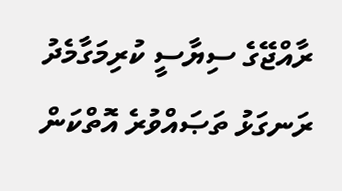ރާއްޖޭގެ ސިޔާސީ ކުރިމަގާމެދު ރަނގަޅު ތަޞައްވުރެ އޮތްކަން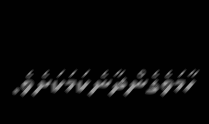ހާމަވެގެންދާނެކަމަކަށެވެ.